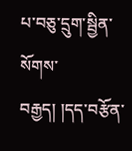པ་བཅུ་དྲུག་སྦྱིན་སོགས་བརྒྱད། །དད་བརྩོན་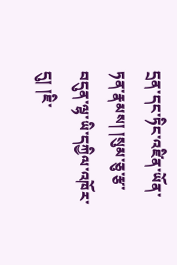དྲན་དང་ཏིང་འཛིན་ཡོན་ཏན་རྣམས། །སུམ་ཅུ་རྩ་ བདུན་ལྷ་ཡི་དཀྱིལ་འཁོར་དུ། །ཇི་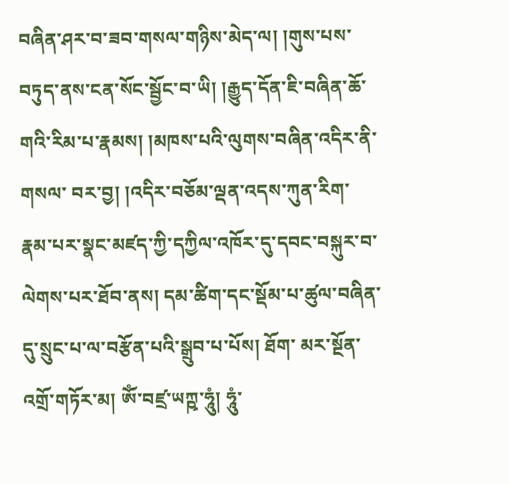བཞིན་ཤར་བ་ཟབ་གསལ་གཉིས་མེད་ལ། །གུས་པས་བཏུད་ནས་ངན་སོང་སྦྱོང་བ་ཡི། །རྒྱུད་དོན་ཇི་བཞིན་ཆོ་གའི་རིམ་པ་རྣམས། །མཁས་པའི་ལུགས་བཞིན་འདིར་ནི་གསལ་ བར་བྱ། །འདིར་བཅོམ་ལྡན་འདས་ཀུན་རིག་རྣམ་པར་སྣང་མཛད་ཀྱི་དཀྱིལ་འཁོར་དུ་དབང་བསྐུར་བ་ལེགས་པར་ཐོབ་ནས། དམ་ཚིག་དང་སྡོམ་པ་ཚུལ་བཞིན་དུ་སྲུང་པ་ལ་བརྩོན་པའི་སྒྲུབ་པ་པོས། ཐོག་ མར་སྔོན་འགྲོ་གཏོར་མ། ཨོཾ་བཛྲ་ཡཀྵ་ཧཱུཾ། ཧཱུཾ་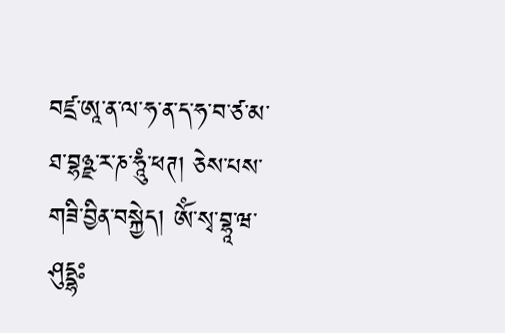བཛྲ་ཨཱ་ན་ལ་ཧ་ན་ད་ཧ་བ་ཙ་མ་ཐ་བྷཉྫ་ར་ཎ་ཧཱུཾ་ཕཊ། ཅེས་པས་གཟི་བྱིན་བསྐྱེད། ཨོཾ་སྭ་བྷཱ་ཝ་ཤུདྡྷཿ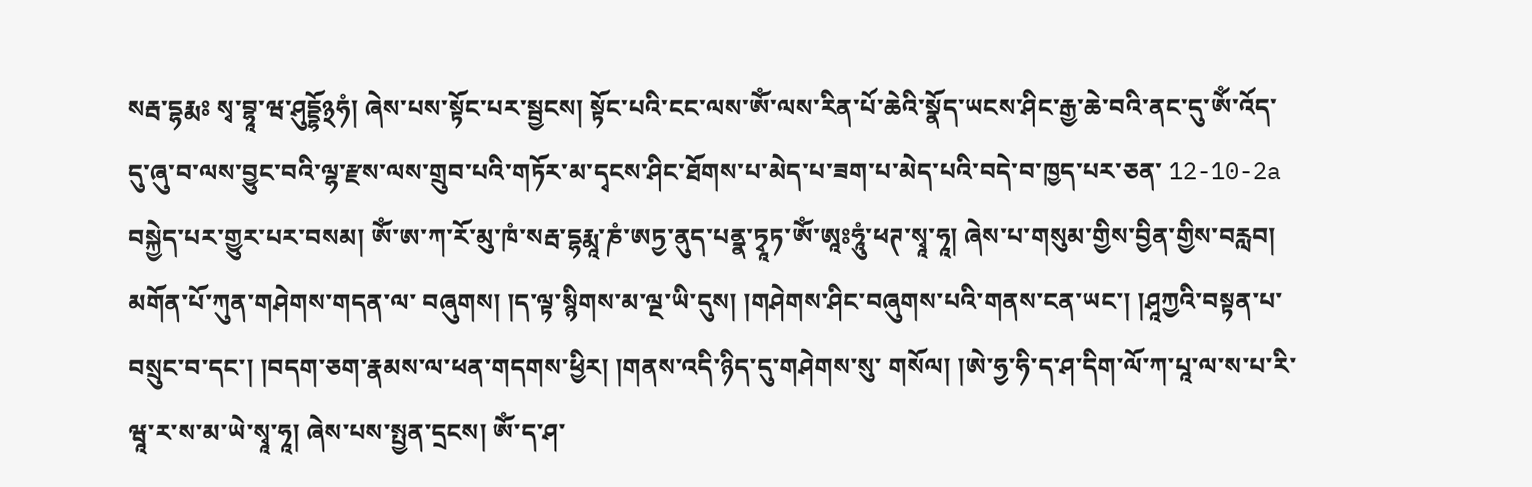སརྦ་དྷརྨཿ སྭ་བྷཱ་ཝ་ཤུདྡྷོ྅ཧཾ། ཞེས་པས་སྟོང་པར་སྦྱངས། སྟོང་པའི་ངང་ལས་ཨོཾ་ལས་རིན་པོ་ཆེའི་སྣོད་ཡངས་ཤིང་རྒྱ་ཆེ་བའི་ནང་དུ་ཨོཾ་འོད་དུ་ཞུ་བ་ལས་བྱུང་བའི་ལྷ་རྫས་ལས་གྲུབ་པའི་གཏོར་མ་དྭངས་ཤིང་ཐོགས་པ་མེད་པ་ཟག་པ་མེད་པའི་བདེ་བ་ཁྱད་པར་ཅན་ 12-10-2a བསྐྱེད་པར་གྱུར་པར་བསམ། ཨོཾ་ཨ་ཀ་རོ་མུ་ཁཾ་སརྦ་དྷརྨཱ་ཎཾ་ཨཏྱ་ནུད་པནྣ་ཏྭཱཏ་ཨོཾ་ཨཱཿཧཱུཾ་ཕཊ་སྭཱ་ཧཱ། ཞེས་པ་གསུམ་གྱིས་བྱིན་གྱིས་བརླབ། མགོན་པོ་ཀུན་གཤེགས་གདན་ལ་ བཞུགས། །ད་ལྟ་སྙིགས་མ་ལྔ་ཡི་དུས། །གཤེགས་ཤིང་བཞུགས་པའི་གནས་ངན་ཡང་། །ཤཱཀྱའི་བསྟན་པ་བསྲུང་བ་དང་། །བདག་ཅག་རྣམས་ལ་ཕན་གདགས་ཕྱིར། །གནས་འདི་ཉིད་དུ་གཤེགས་སུ་ གསོལ། །ཨེ་ཧྱ་ཧི་ད་ཤ་དིག་ལོ་ཀ་པཱ་ལ་ས་པ་རི་ཝཱ་ར་ས་མ་ཡེ་སྭཱ་ཧཱ། ཞེས་པས་སྤྱན་དྲངས། ཨོཾ་ད་ཤ་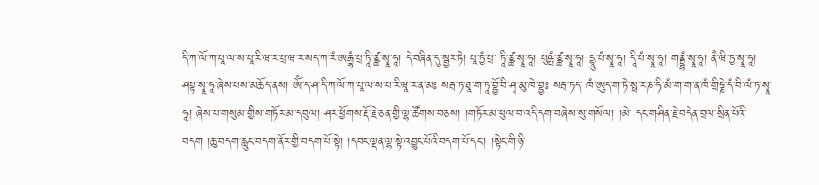དི་ཀ་ལོ་ཀ་པཱ་ལ་ས་པཱ་རི་ཝ་ར་པྲ་ཝ་ར་སད་ཀ་རཾ་ཨརྒྷཾ་པྲ་ཏཱི་ཙྪ་སྭཱ་ཧཱ། དེ་བཞིན་དུ་སྦྱར་ཏེ། པཱ་ཏྱཾ་པྲ་ ཏཱི་ཙྪ་སྭཱ་ཧཱ། པུཥྤཾ་ཙྪ་སྭཱ་ཧཱ། དྷཱུ་པཾ་སྭཱ་ཧཱ། དཱི་པཾ་སྭཱ་ཧཱ། གནྡྷཾ་སྭཱ་ཧཱ། ནཻ་ཝི་ཏྱ་སྭཱ་ཧཱ། ཤཔྟ་སྭཱ་ཧཱ་ཞེས་པས་མཆོད་ནས། ཨོཾ་ད་ཤ་དི་ཀ་ལོ་ཀ་པཱ་ལ་ས་པ་རི་ཝཱ་ར་ན་མཿ སརྦ་ཏ་ཐཱ་ག་ཏཱ་བྷྱོ་བི་ཤྭ་མུ་ཁེ་བྷྱཿ སརྦ་ཏད་ ཁཾ་ཨུད་ག་ཏེ་སྥ་ར་ཎ་ཧི་མཾ་ག་ག་ན་ཁཾ་གྲིཧྞེ་དཾ་བི་ལཾ་ཏ་སྭཱ་ཧཱ། ཞེས་པ་གསུམ་གྱིས་གཏོར་མ་དབུལ། ཤར་ཕྱོགས་རྡོ་རྗེ་ཅན་གྱི་ལྷ་ཚོགས་བཅས། །གཏོར་མ་ཕུལ་བ་འདི་དག་བཞེས་སུ་གསོལ། །མེ་ དང་གཤིན་རྗེ་བདེན་བྲལ་སྲིན་པོའི་བདག །ཆུ་བདག་རླུང་བདག་ནོར་གྱི་བདག་པོ་སྟེ། །དབང་ལྡན་ལྷ་སྟེ་འབྱུང་པོའི་བདག་པོ་དང་། །སྟེང་གི་ཉི་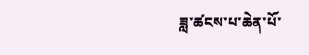ཟླ་ཚངས་པ་ཆེན་པོ་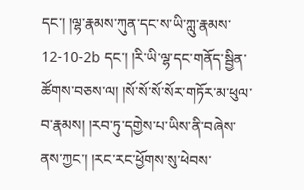དང་། །ལྷ་རྣམས་ཀུན་དང་ས་ཡི་ཀླུ་རྣམས་ 12-10-2b དང་། །རི་ཡི་ལྷ་དང་གནོད་སྦྱིན་ཚོགས་བཅས་ལ། །སོ་སོ་སོ་སོར་གཏོར་མ་ཕུལ་བ་རྣམས། །རབ་ཏུ་དགྱེས་པ་ཡིས་ནི་བཞེས་ནས་ཀྱང་། །རང་རང་ཕྱོགས་སུ་ཕེབས་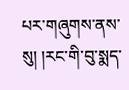པར་གཞུགས་ནས་སུ། །རང་གི་བུ་སྨད་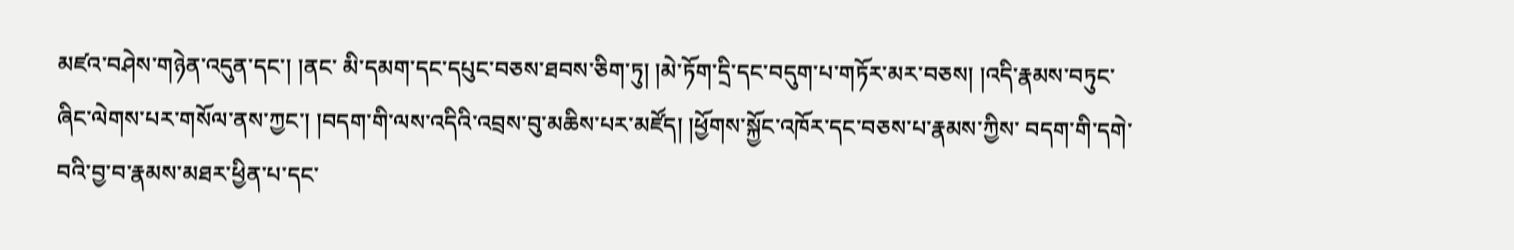མཛའ་བཤེས་གཉེན་འདུན་དང་། །ནང་ མི་དམག་དང་དཔུང་བཅས་ཐབས་ཅིག་ཏུ། །མེ་ཏོག་དྲི་དང་བདུག་པ་གཏོར་མར་བཅས། །འདི་རྣམས་བཏུང་ཞིང་ལེགས་པར་གསོལ་ནས་ཀྱང་། །བདག་གི་ལས་འདིའི་འབྲས་བུ་མཆིས་པར་མཛོད། །ཕྱོགས་སྐྱོང་འཁོར་དང་བཅས་པ་རྣམས་ཀྱིས་ བདག་གི་དགེ་བའི་བྱ་བ་རྣམས་མཐར་ཕྱིན་པ་དང་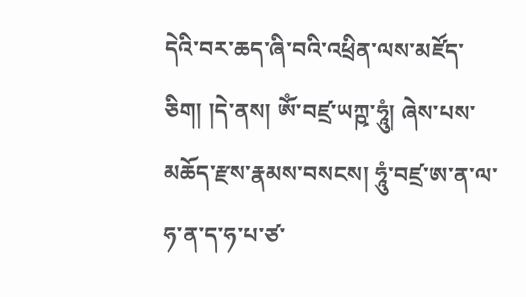དེའི་བར་ཆད་ཞི་བའི་འཕྲིན་ལས་མཛོད་ཅིག། །དེ་ནས། ཨོཾ་བཛྲ་ཡཀྵ་ཧཱུཾ། ཞེས་པས་མཆོད་རྫས་རྣམས་བསངས། ཧཱུཾ་བཛྲ་ཨ་ན་ལ་ཧ་ན་ད་ཧ་པ་ཙ་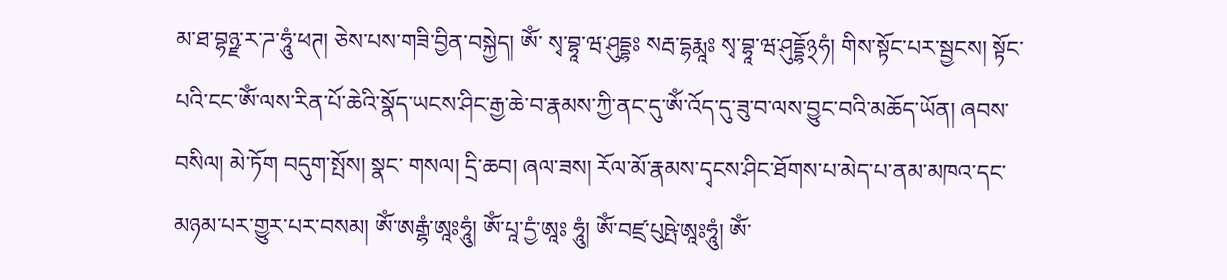མ་ཐ་བྷཉྫ་ར་ཌ་ཧཱུཾ་ཕཊ། ཅེས་པས་གཟི་བྱིན་བསྐྱེད། ཨོཾ་ སྭ་བྷཱ་ཝ་ཤུདྡྷཿ སརྦ་དྷརྨཱཿ སྭ་བྷཱ་ཝ་ཤུདྡྷོ྅ཧཾ། གིས་སྟོང་པར་སྦྱངས། སྟོང་པའི་ངང་ཨོཾ་ལས་རིན་པོ་ཆེའི་སྣོད་ཡངས་ཤིང་རྒྱ་ཆེ་བ་རྣམས་ཀྱི་ནང་དུ་ཨོཾ་འོད་དུ་ཟུ་བ་ལས་བྱུང་བའི་མཆོད་ཡོན། ཞབས་བསིལ། མེ་ཏོག བདུག་སྤོས། སྣང་ གསལ། དྲི་ཆབ། ཞལ་ཟས། རོལ་མོ་རྣམས་དྭངས་ཤིང་ཐོགས་པ་མེད་པ་ནམ་མཁའ་དང་མཉམ་པར་གྱུར་པར་བསམ། ཨོཾ་ཨརྒྷཾ་ཨཱཿཧཱུཾ། ཨོཾ་པཱ་དྱཾ་ཨཱཿ ཧཱུཾ། ཨོཾ་བཛྲ་པུཥྤེ་ཨཱཿཧཱུཾ། ཨོཾ་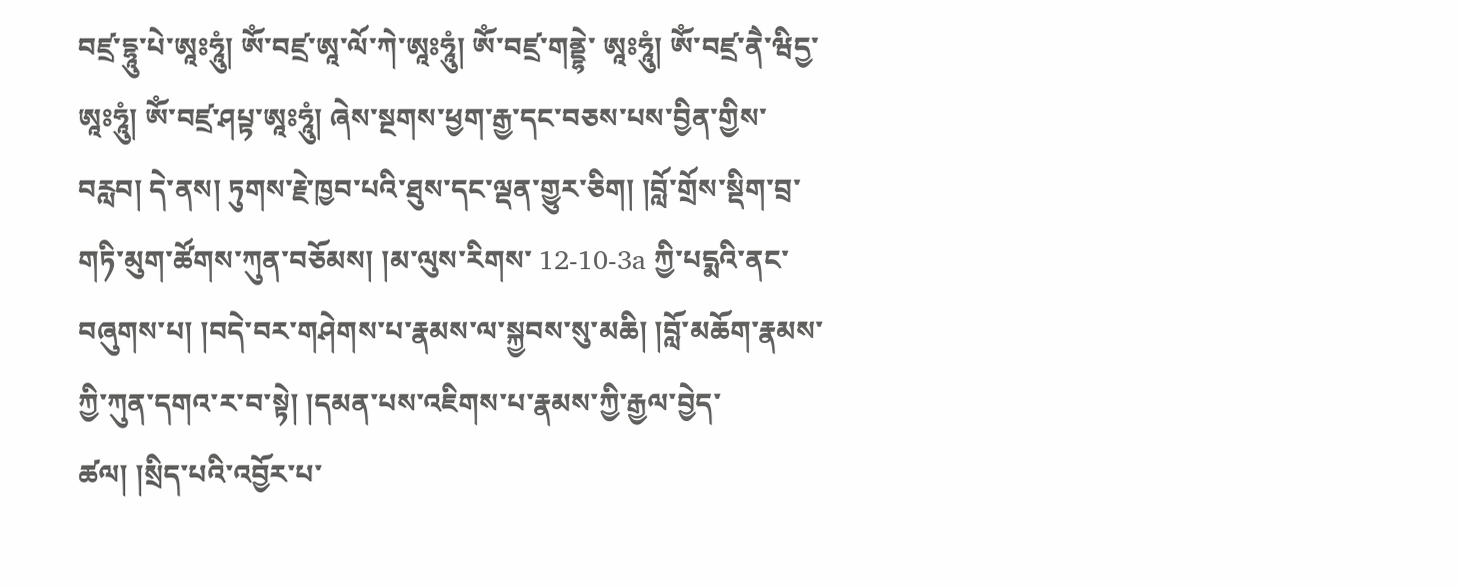བཛྲ་དྷཱུ་པེ་ཨཱཿཧཱུཾ། ཨོཾ་བཛྲ་ཨཱ་ལོ་ཀེ་ཨཱཿཧཱུཾ། ཨོཾ་བཛྲ་གནྡྷེ་ ཨཱཿཧཱུཾ། ཨོཾ་བཛྲ་ནཻ་ཝིདྱ་ཨཱཿཧཱུཾ། ཨོཾ་བཛྲ་ཤཔྟ་ཨཱཿཧཱུཾ། ཞེས་སྔགས་ཕྱག་རྒྱ་དང་བཅས་པས་བྱིན་གྱིས་བརླབ། དེ་ནས། ཏུགས་རྗེ་ཁྱབ་པའི་ཐུས་དང་ལྡན་གྱུར་ཅིག། །བློ་གྲོས་སྡིག་བྲ་གཏི་མུག་ཚོགས་ཀུན་བཅོམས། །མ་ལུས་རིགས་ 12-10-3a ཀྱི་པདྨའི་ནང་བཞུགས་པ། །བདེ་བར་གཤེགས་པ་རྣམས་ལ་སྐྱབས་སུ་མཆི། །བློ་མཆོག་རྣམས་ཀྱི་ཀུན་དགའ་ར་བ་སྟེ། །དམན་པས་འཇིགས་པ་རྣམས་ཀྱི་རྒྱལ་བྱེད་ཚལ། །སྲིད་པའི་འབྱོར་པ་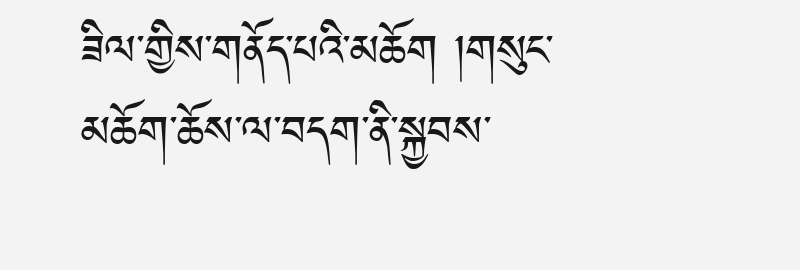ཟིལ་གྱིས་གནོད་པའི་མཆོག །གསུང་ མཆོག་ཆོས་ལ་བདག་ནི་སྐྱབས་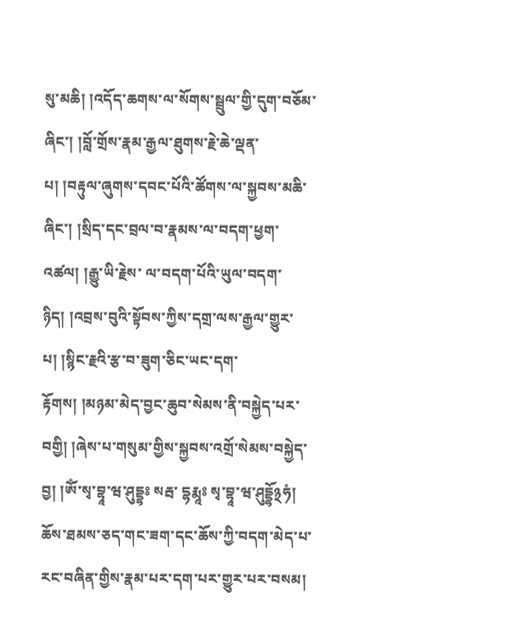སུ་མཆི། །འདོད་ཆགས་ལ་སོགས་སྦྲུལ་གྱི་དུག་བཅོམ་ཞིང་། །བློ་གྲོས་རྣམ་རྒྱལ་ཐུགས་རྗེ་ཆེ་ལྡན་པ། །བརྟུལ་ཞུགས་དབང་པོའི་ཚོགས་ལ་སྐྱབས་མཆི་ཞིང་། །སྲིད་དང་བྲལ་བ་རྣམས་ལ་བདག་ཕྱག་འཚལ། །རྒྱུ་ཡི་རྗེས་ ལ་བདག་པོའི་ཡུལ་བདག་ཉིད། །འབྲས་བུའི་སྟོབས་ཀྱིས་དགྲ་ལས་རྒྱལ་གྱུར་པ། །སྙིང་རྗའི་རྩ་བ་ཟུག་ཅིང་ཡང་དག་རྟོགས། །མཉམ་མེད་བྱང་ཆུབ་སེམས་ནི་བསྐྱེད་པར་བགྱི། །ཞེས་པ་གསུམ་གྱིས་སྐྱབས་འགྲོ་སེམས་བསྐྱེད་བྱ། །ཨོཾ་སྭ་བྷཱ་ཝ་ཤུདྡྷཿ སརྦ་ དྷརྨཱཿ སྭ་བྷཱ་ཝ་ཤུདྡྷོ྅ཧཾ། ཆོས་ཐམས་ཅད་གང་ཟག་དང་ཆོས་ཀྱི་བདག་མེད་པ་རང་བཞིན་གྱིས་རྣམ་པར་དག་པར་གྱུར་པར་བསམ།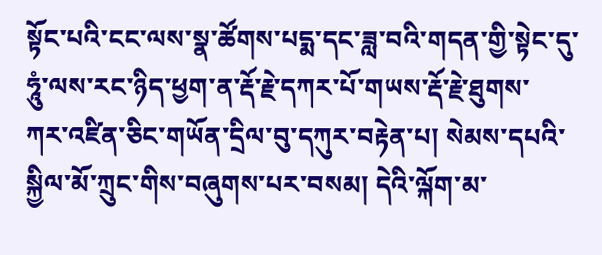སྟོང་པའི་ངང་ལས་སྣ་ཚོགས་པདྨ་དང་ཟླ་བའི་གདན་གྱི་སྟེང་དུ་ཧཱུཾ་ལས་རང་ཉིད་ཕྱག་ན་རྡོ་རྗེ་དཀར་པོ་གཡས་རྡོ་རྗེ་ཐུགས་ ཀར་འཛིན་ཅིང་གཡོན་དྲིལ་བུ་དཀུར་བརྟེན་པ། སེམས་དཔའི་སྐྱིལ་མོ་ཀྲུང་གིས་བཞུགས་པར་བསམ། དེའི་ལྐོག་མ་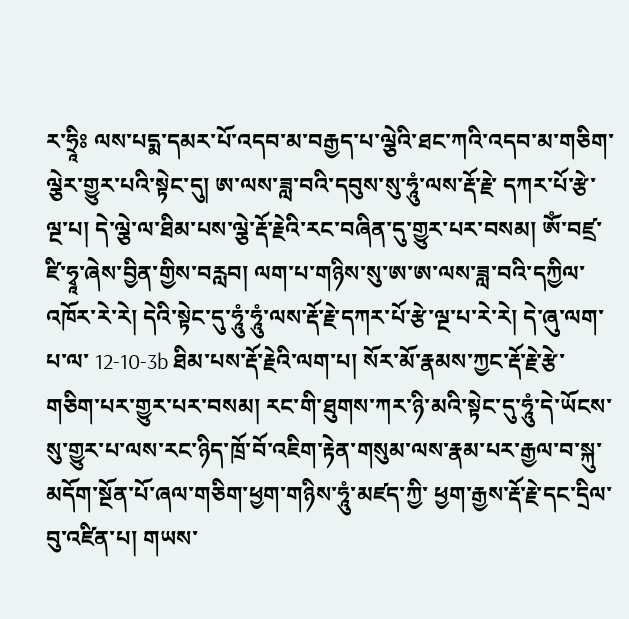ར་ཧྲཱིཿ ལས་པདྨ་དམར་པོ་འདབ་མ་བརྒྱད་པ་ལྕེའི་ཐང་ཀའི་འདབ་མ་གཅིག་ལྕེར་གྱུར་པའི་སྟེང་དུ། ཨ་ལས་ཟླ་བའི་དབུས་སུ་ཧཱུཾ་ལས་རྡོ་རྗེ་ དཀར་པོ་རྩེ་ལྔ་པ། དེ་ལྕེ་ལ་ཐིམ་པས་ལྕེ་རྡོ་རྗེའི་རང་བཞིན་དུ་གྱུར་པར་བསམ། ཨོཾ་བཛྲ་ཛི་ཧྭཱ་ཞེས་བྱིན་གྱིས་བརླབ། ལག་པ་གཉིས་སུ་ཨ་ཨ་ལས་ཟླ་བའི་དཀྱིལ་འཁོར་རེ་རེ། དེའི་སྟེང་དུ་ཧཱུཾ་ཧཱུཾ་ལས་རྡོ་རྗེ་དཀར་པོ་རྩེ་ལྔ་པ་རེ་རེ། དེ་ཞུ་ལག་པ་ལ་ 12-10-3b ཐིམ་པས་རྡོ་རྗེའི་ལག་པ། སོར་མོ་རྣམས་ཀྱང་རྡོ་རྗེ་རྩེ་གཅིག་པར་གྱུར་པར་བསམ། རང་གི་ཐུགས་ཀར་ཉི་མའི་སྟེང་དུ་ཧཱུཾ་དེ་ཡོངས་སུ་གྱུར་པ་ལས་རང་ཉིད་ཁྲོ་བོ་འཇིག་རྟེན་གསུམ་ལས་རྣམ་པར་རྒྱལ་བ་སྐུ་མདོག་སྔོན་པོ་ཞལ་གཅིག་ཕྱག་གཉིས་ཧཱུཾ་མཛད་ཀྱི་ ཕྱག་རྒྱས་རྡོ་རྗེ་དང་དྲིལ་བུ་འཛིན་པ། གཡས་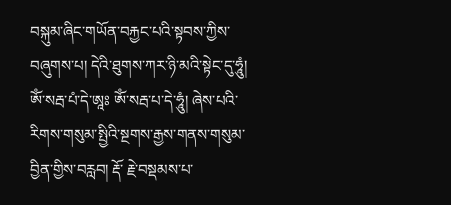བསྐུམ་ཞིང་གཡོན་བརྐྱང་པའི་སྟབས་ཀྱིས་བཞུགས་པ། དེའི་ཐུགས་ཀར་ཉི་མའི་སྟེང་དུ་ཧཱུཾ། ཨོཾ་སརྦ་པཾ་དེ་ཨཱཿ ཨོཾ་སརྦ་པ་དེ་ཧཱུཾ། ཞེས་པའི་རིགས་གསུམ་སྤྱིའི་སྔགས་རྒྱས་གནས་གསུམ་བྱིན་གྱིས་བརླབ། རྡོ་ རྗེ་བསྡམས་པ་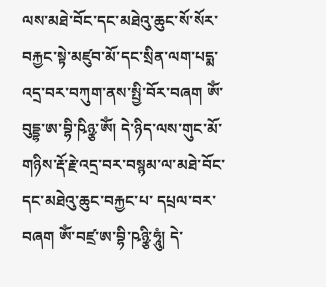ལས་མཐེ་བོང་དང་མཐེའུ་ཆུང་སོ་སོར་བརྐྱང་སྟེ་མཛུབ་མོ་དང་སྲིན་ལག་པདྨ་འདྲ་བར་བཀུག་ནས་སྤྱི་བོར་བཞག ཨོཾ་བུདྡྷ་ཨ་བྷི་ཥིཉྩ་ཨོཾ། དེ་ཉིད་ལས་གུང་མོ་གཉིས་རྡོ་རྗེ་འདྲ་བར་བསྙམ་ལ་མཐེ་བོང་དང་མཐེའུ་ཆུང་བརྐྱང་པ་ དཔྲལ་བར་བཞག ཨོཾ་བཛྲ་ཨ་བྷི་ཥཉྩི་ཧཱུཾ། དེ་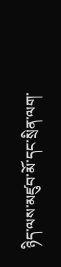ཉིད་ལས་མཛུབ་མོ་དང་སྲིན་ལག་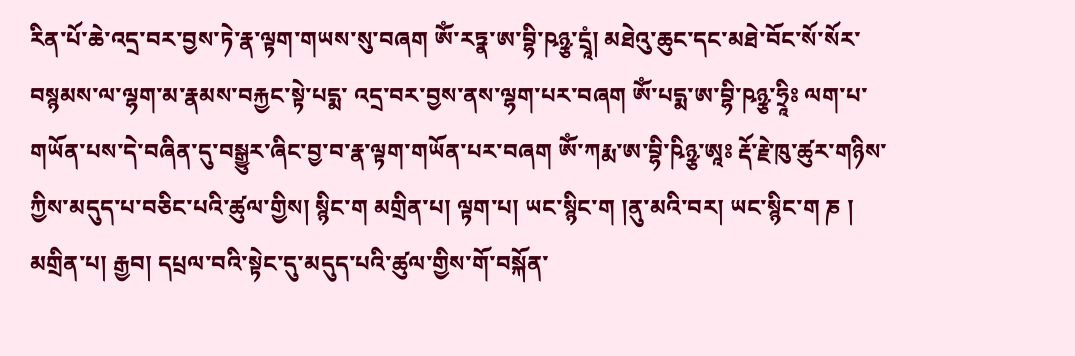རིན་པོ་ཆེ་འདྲ་བར་བྱས་ཏེ་རྣ་ལྟག་གཡས་སུ་བཞག ཨོཾ་རཏྣ་ཨ་བྷི་ཥཉྩ་དྲཱཾ། མཐེའུ་ཆུང་དང་མཐེ་བོང་སོ་སོར་བསྙམས་ལ་ལྷག་མ་རྣམས་བརྐྱང་སྟེ་པདྨ་ འདྲ་བར་བྱས་ནས་ལྷག་པར་བཞག ཨོཾ་པདྨ་ཨ་བྷི་ཥཉྩ་ཧྲཱིཿ ལག་པ་གཡོན་པས་དེ་བཞིན་དུ་བསྒྱུར་ཞིང་བྱ་བ་རྣ་ལྟག་གཡོན་པར་བཞག ཨོཾ་ཀརྨ་ཨ་བྷི་ཥིཉྩ་ཨཱཿ རྡོ་རྗེ་ཁུ་ཚུར་གཉིས་ཀྱིས་མདུད་པ་བཅིང་པའི་ཚུལ་གྱིས། སྙིང་ག མགྲིན་པ། ལྟག་པ། ཡང་སྙིང་ག །ནུ་མའི་བར། ཡང་སྙིང་ག ཎ ། མགྲིན་པ། རྒྱབ། དཔྲལ་བའི་སྟེང་དུ་མདུད་པའི་ཚུལ་གྱིས་གོ་བསྐོན་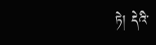ཏེ། དེའི་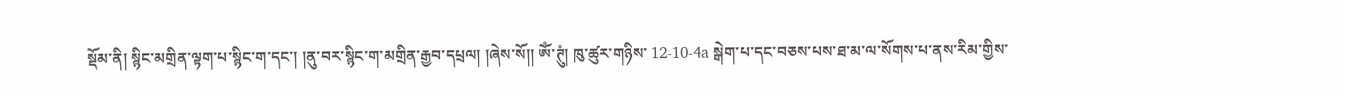སྡོམ་ནི། སྙིང་མགྲིན་ལྟག་པ་སྙིང་ག་དང་། །ནུ་བར་སྙིང་ག་མགྲིན་རྒྱབ་དཔྲལ། །ཞེས་སོ།། ཨོཾ་ཊུཾ། ཁུ་ཚུར་གཉིས་ 12-10-4a སྒེག་པ་དང་བཅས་པས་ཐ་མ་ལ་སོགས་པ་ནས་རིམ་གྱིས་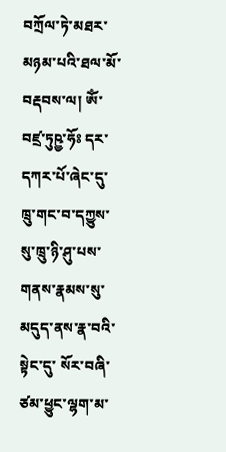བཀྲོལ་ཏེ་མཐར་མཉམ་པའི་ཐལ་མོ་བརྡབས་ལ། ཨོཾ་བཛྲ་ཏུཥྱ་ཧོཿ དར་དཀར་པོ་ཞེང་དུ་ཁྲུ་གང་བ་དཀྱུས་སུ་ཁྲུ་ཉི་ཤུ་པས་གནས་རྣམས་སུ་མདུད་ནས་རྣ་བའི་སྟེང་དུ་ སོར་བཞི་ཙམ་ཕྱུང་ལྷག་མ་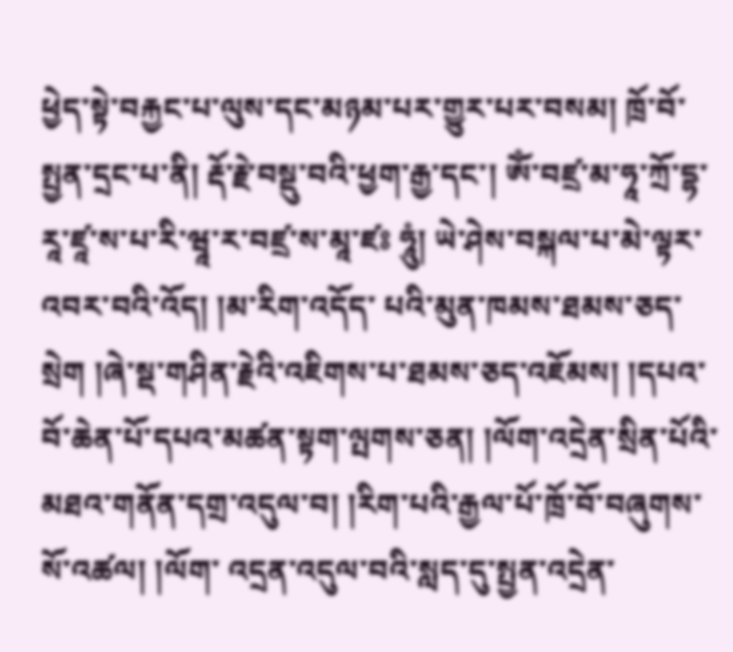ཕྱེད་སྟེ་བརྐྱང་པ་ལུས་དང་མཉམ་པར་གྱུར་པར་བསམ། ཁྲོ་བོ་སྤྱན་དྲང་པ་ནི། རྡོ་རྗེ་བསྡུ་བའི་ཕྱག་རྒྱ་དང་། ཨོཾ་བཛྲ་མ་ཧཱ་ཀྲོ་དྷ་རཱ་ཛཱ་ས་པ་རི་ཝཱ་ར་བཛྲ་ས་མཱ་ཛཿ ཧཱུཾ། ཡེ་ཤེས་བསྐལ་པ་མེ་ལྟར་འབར་བའི་འོད། །མ་རིག་འདོད་ པའི་མུན་ཁམས་ཐམས་ཅད་སྲེག །ཞེ་སྡ་གཤིན་རྗེའི་འཇིགས་པ་ཐམས་ཅད་འཇོམས། །དཔའ་བོ་ཆེན་པོ་དཔའ་མཚན་སྟག་ལྤགས་ཅན། །ལོག་འདྲེན་སྲིན་པོའི་མཐའ་གནོན་དགྲ་འདུལ་བ། །རིག་པའི་རྒྱལ་པོ་ཁྲོ་བོ་བཞུགས་སོ་འཚལ། །ལོག་ འདྲན་འདུལ་བའི་སླད་དུ་སྤྱན་འདྲེན་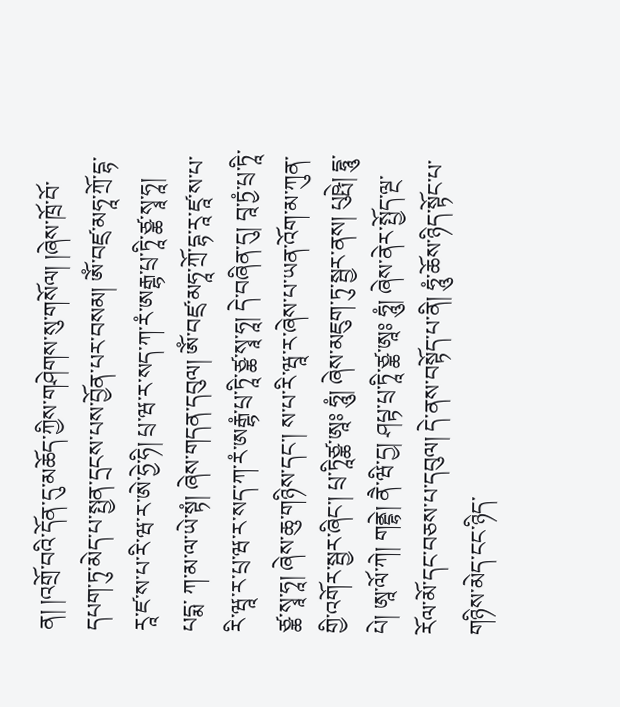ན། །འགྲོ་བའི་དོན་དུ་མཆོད་ཀྱིས་གཤེགས་སུ་གསོལ། །ཞེས་ཁྲོ་བོ་དཔག་ཏུ་མེད་པ་སྤྱན་དྲངས་པས་བྱོན་པར་བསམ། ཨོཾ་བཛྲ་མཧཱ་ཀྲོ་དྷ་རཱ་ཛ་ས་པ་རི་ཝ་ར་ཨེ་ཧྱེ་ཧི། པྲ་ཝ་ར་སད་ཀ་རཾ་ཨརྒྷ་པྲ་ཏཱི་ཙྪ་སྭཱ་ཧཱ། པདྨ་ ཀ་མ་ལ་ཡེ་སྟཾ། ཞེས་གདན་དབུལ། ཨོཾ་བཛྲ་མཧཱ་ཀྲོ་དྷ་རཱ་ཛཱ་ས་པ་རི་ཝཱ་ར་པྲ་ཝ་ར་སད་ཀ་རཾ་ཨརྒྷཾ་པྲ་ཏཱི་ཙྪ་སྭཱ་ཧཱ། དེ་བཞིན་དུ། བཱ་ཏྱཾ་པྲ་ཏཱི་ཙྪ་སྭཱ་ཧཱ། ཞེས་ཆུ་གཉིས་དང་། ས་པ་རི་ཝཱ་ར་ཞེས་པ་ཡན་འོག་མ་ཀུན་གྱི་འགོར་སྦྱར་ཞིང་། པྲ་ཏཱིཙྪ་ཨཱཿ ཧཱུཾ། ཞེས་མཇུག་ཏུ་སྦྱར་ནས། པུཥྤེ། དྷཱུ་པེ། ཨཱ་ལོ་ཀེ། གནྡྷེ། ནཻ་ཝི་དྱ། ཤཔྟ་པྲ་ཏཱི་ཙྪ་ཨཱཿ ཧཱུཾ། ཞེས་ནེར་སྤྱོད་ལྔ་རོལ་མོ་དང་བཅས་པ་དབུལ། དེ་ནས་བསྟོད་པ་ནི། ཧཱུཾ་ཆོས་ཉིད་སྟོང་པ་གཉིས་མེད་ངང་ཉིད་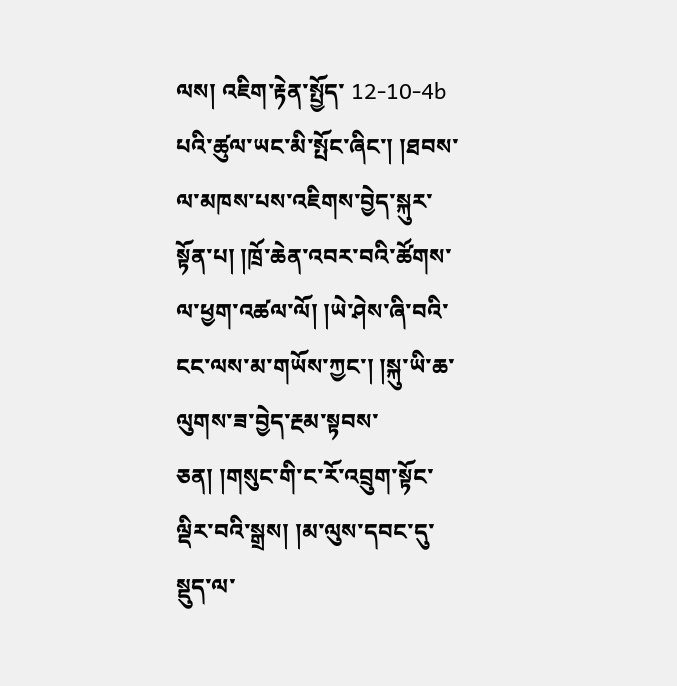ལས། འཇིག་རྟེན་སྤྱོད་ 12-10-4b པའི་ཚུལ་ཡང་མི་སྤོང་ཞིང་། །ཐབས་ལ་མཁས་པས་འཇིགས་བྱེད་སྐུར་སྟོན་པ། །ཁྲོ་ཆེན་འབར་བའི་ཚོགས་ལ་ཕྱག་འཚལ་ལོ། །ཡེ་ཤེས་ཞི་བའི་ངང་ལས་མ་གཡོས་ཀྱང་། །སྐུ་ཡི་ཆ་ལུགས་ཟ་བྱེད་རྔམ་སྟབས་ཅན། །གསུང་གི་ང་རོ་འབྲུག་སྟོང་ལྡིར་བའི་སྒྲས། །མ་ལུས་དབང་དུ་ སྡུད་ལ་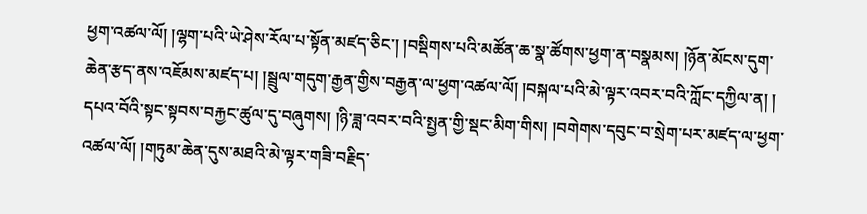ཕྱག་འཚལ་ལོ། །ལྷག་པའི་ཡེ་ཤེས་རོལ་པ་སྟོན་མཛད་ཅིང་། །བསྡིགས་པའི་མཚོན་ཆ་སྣ་ཚོགས་ཕྱག་ན་བསྣམས། །ཉོན་མོངས་དུག་ཆེན་རྩད་ནས་འཇོམས་མཛད་པ། །སྦྲུལ་གདུག་རྒྱན་གྱིས་བརྒྱན་ལ་ཕྱག་འཚལ་ལོ། །བསྐལ་པའི་མེ་ལྟར་འབར་བའི་ཀློང་དཀྱིལ་ན། ། དཔའ་བོའི་སྟང་སྟབས་བརྐྱང་ཚུལ་དུ་བཞུགས། །ཉི་ཟླ་འབར་བའི་སྤྱན་གྱི་སྡང་མིག་གིས། །བགེགས་དབུང་བ་སྲེག་པར་མཛད་ལ་ཕྱག་འཚལ་ལོ། །གཏུམ་ཆེན་དུས་མཐའི་མེ་ལྟར་གཟི་བརྗིད་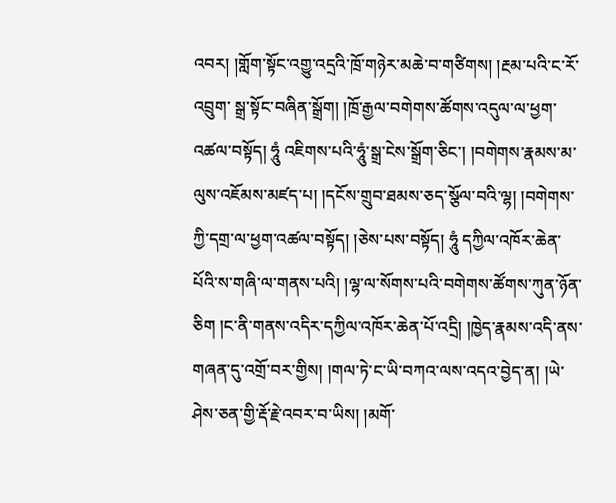འབར། །གློག་སྟོང་འགྱུ་འདྲའི་ཁྲོ་གཉེར་མཆེ་བ་གཙིགས། །རྔམ་པའི་ང་རོ་འབྲུག་ སྒྲ་སྟོང་བཞིན་སྒྲོག། །ཁྲོ་རྒྱལ་བགེགས་ཚོགས་འདུལ་ལ་ཕྱག་འཚལ་བསྟོད། ཧཱུཾ འཇིགས་པའི་ཧཱུཾ་སྒྲ་ངེས་སྒྲོག་ཅིང་། །བགེགས་རྣམས་མ་ལུས་འཇོམས་མཛད་པ། །དངོས་གྲུབ་ཐམས་ཅད་སྩོལ་བའི་ལྷ། །བགེགས་ཀྱི་དགྲ་ལ་ཕྱག་འཚལ་བསྟོད། །ཅེས་པས་བསྟོད། ཧཱུཾ དཀྱིལ་འཁོར་ཆེན་ པོའི་ས་གཞི་ལ་གནས་པའི། །ལྷ་ལ་སོགས་པའི་བགེགས་ཚོགས་ཀུན་ཉོན་ཅིག །ང་ནི་གནས་འདིར་དཀྱིལ་འཁོར་ཆེན་པོ་འདྲི། །ཁྱེད་རྣམས་འདི་ནས་གཞན་དུ་འགྲོ་བར་གྱིས། །གལ་ཏེ་ང་ཡི་བཀའ་ལས་འདའ་བྱེད་ན། །ཡེ་ཤེས་ཅན་གྱི་རྡོ་རྗེ་འབར་བ་ཡིས། །མགོ་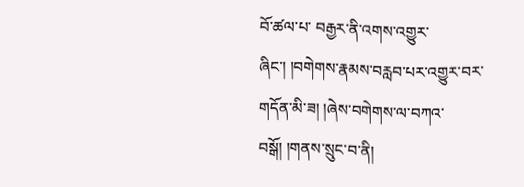བོ་ཚལ་པ་ བརྒྱར་ནི་འགས་འགྱུར་ཞིང་། །བགེགས་རྣམས་བརླབ་པར་འགྱུར་བར་གདོན་མི་ཟ། །ཞེས་བགེགས་ལ་བཀའ་བསྒོ། །གནས་སྲུང་བ་ནི།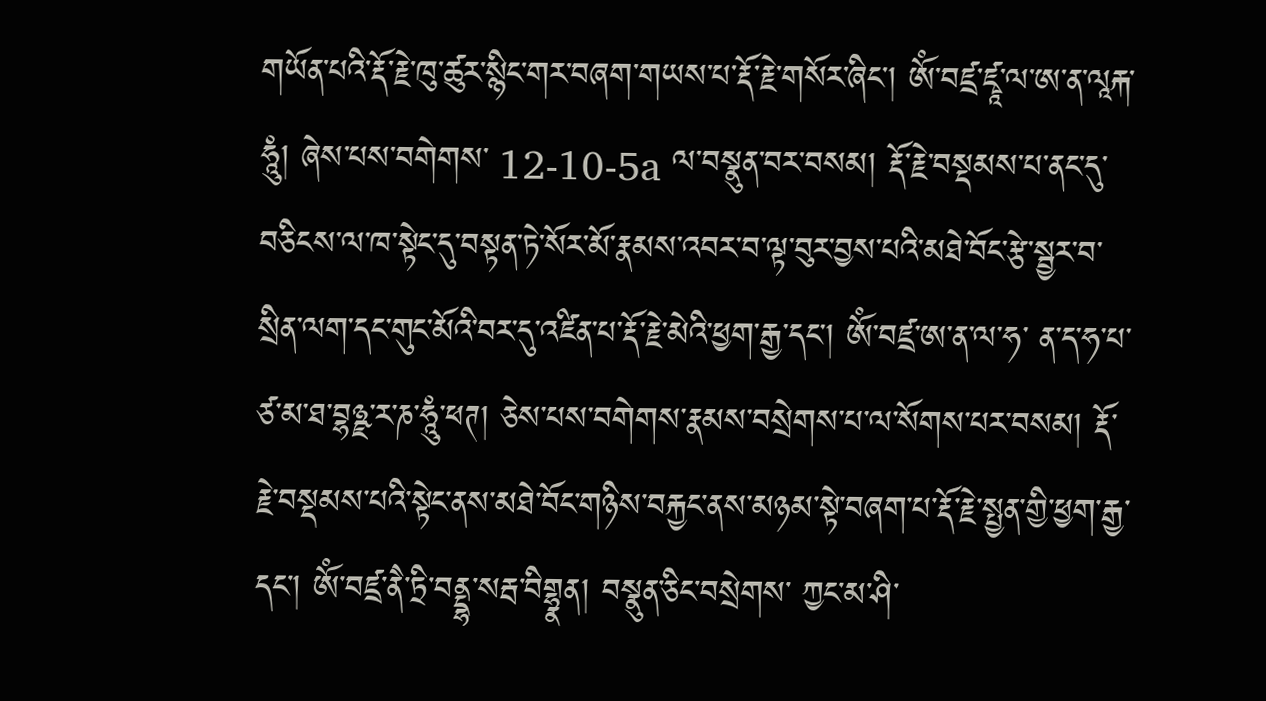གཡོན་པའི་རྡོ་རྗེ་ཁུ་ཚུར་སྙིང་གར་བཞག་གཡས་པ་རྡོ་རྗེ་གསོར་ཞིང་། ཨོཾ་བཛྲ་ཛྭཱ་ལ་ཨ་ན་ལཱརྐ་ཧཱུཾ། ཞེས་པས་བགེགས་ 12-10-5a ལ་བསྣུན་བར་བསམ། རྡོ་རྗེ་བསྡམས་པ་ནང་དུ་བཅིངས་ལ་ཁ་སྟེང་དུ་བསྟན་ཏེ་སོར་མོ་རྣམས་འབར་བ་ལྟ་བུར་བྱས་པའི་མཐེ་བོང་རྩེ་སྦྱར་བ་སྲིན་ལག་དང་གུང་མོའི་བར་དུ་འཛིན་པ་རྡོ་རྗེ་མེའི་ཕྱག་རྒྱ་དང་། ཨོཾ་བཛྲ་ཨ་ན་ལ་ཧ་ ན་ད་ཧ་པ་ཙ་མ་ཐ་བྷཉྫ་ར་ཎ་ཧཱུཾ་ཕཊ། ཅེས་པས་བགེགས་རྣམས་བསྲེགས་པ་ལ་སོགས་པར་བསམ། རྡོ་རྗེ་བསྡམས་པའི་སྟེང་ནས་མཐེ་བོང་གཉིས་བརྐྱང་ནས་མཉམ་སྟེ་བཞག་པ་རྡོ་རྗེ་སྤྱན་གྱི་ཕྱག་རྒྱ་དང་། ཨོཾ་བཛྲ་ནཻ་ཏྲི་བནྡྷ་སརྦ་བིགྷྣན། བསྣུན་ཅིང་བསྲེགས་ ཀྱང་མ་ཤི་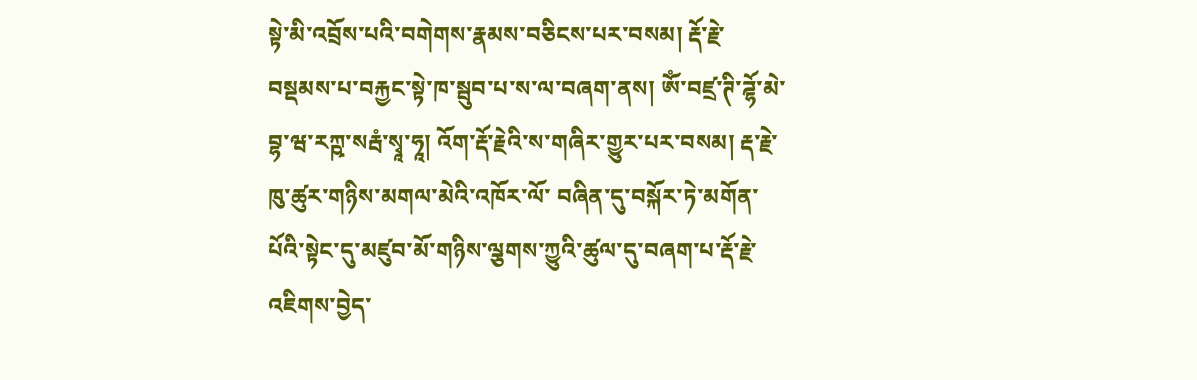སྟེ་མི་འབྲོས་པའི་བགེགས་རྣམས་བཅིངས་པར་བསམ། རྡོ་རྗེ་བསྡམས་པ་བརྐྱང་སྟེ་ཁ་སྦུབ་པ་ས་ལ་བཞག་ནས། ཨོཾ་བཛྲ་ཊི་ཌྷོ་མེ་བྷ་ཝ་རཀྵ་སརྦཾ་སྭཱ་ཧཱ། འོག་རྡོ་རྗེའི་ས་གཞིར་གྱུར་པར་བསམ། རྡ་རྗེ་ཁུ་ཚུར་གཉིས་མགལ་མེའི་འཁོར་ལོ་ བཞིན་དུ་བསྐོར་ཏེ་མགོན་པོའི་སྟེང་དུ་མཛུབ་མོ་གཉིས་ལྕགས་ཀྱུའི་ཚུལ་དུ་བཞག་པ་རྡོ་རྗེ་འཇིགས་བྱེད་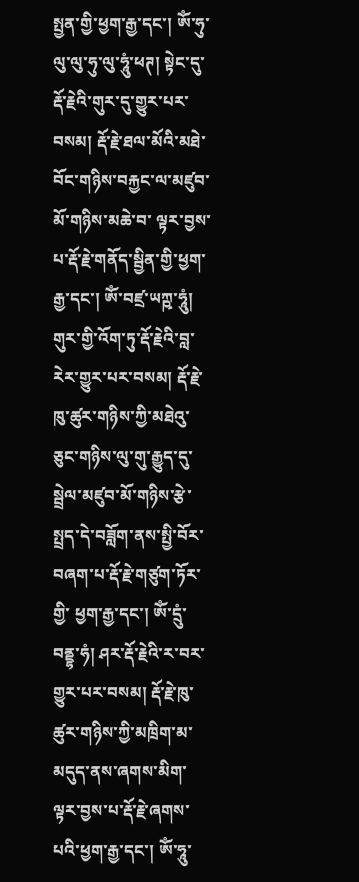སྤྱན་གྱི་ཕྱག་རྒྱ་དང་། ཨོཾ་ཧུ་ལུ་ལུ་ཧུ་ལུ་ཧཱུཾ་ཕཊ། སྟེང་དུ་རྡོ་རྗེའི་གུར་དུ་གྱུར་པར་བསམ། རྡོ་རྗེ་ཐལ་མོའི་མཐེ་བོང་གཉིས་བརྐྱང་ལ་མཛུབ་མོ་གཉིས་མཆེ་བ་ ལྟར་བྱས་པ་རྡོ་རྗེ་གནོད་སྦྱིན་གྱི་ཕྱག་རྒྱ་དང་། ཨོཾ་བཛྲ་ཡཀྵ་ཧཱུཾ། གུར་གྱི་འོག་ཏུ་རྡོ་རྗེའི་བླ་རེར་གྱུར་པར་བསམ། རྡོ་རྗེ་ཁུ་ཚུར་གཉིས་ཀྱི་མཐེའུ་ཅུང་གཉིས་ལུ་གུ་རྒྱུད་དུ་སྦྲེལ་མཛུབ་མོ་གཉིས་རྩེ་སྤྲད་དེ་བཟློག་ནས་སྤྱི་བོར་བཞག་པ་རྡོ་རྗེ་གཙུག་ཏོར་གྱི་ ཕྱག་རྒྱ་དང་། ཨོཾ་དྲུཾ་བནྡྷ་ཧཾ། ཤར་རྡོ་རྗེའི་ར་བར་གྱུར་པར་བསམ། རྡོ་རྗེ་ཁུ་ཚུར་གཉིས་ཀྱི་མཁྲིག་མ་མདུད་ནས་ཞགས་མིག་ལྟར་བྱས་པ་རྡོ་རྗེ་ཞགས་པའི་ཕྱག་རྒྱ་དང་། ཨོཾ་ཧཱུ་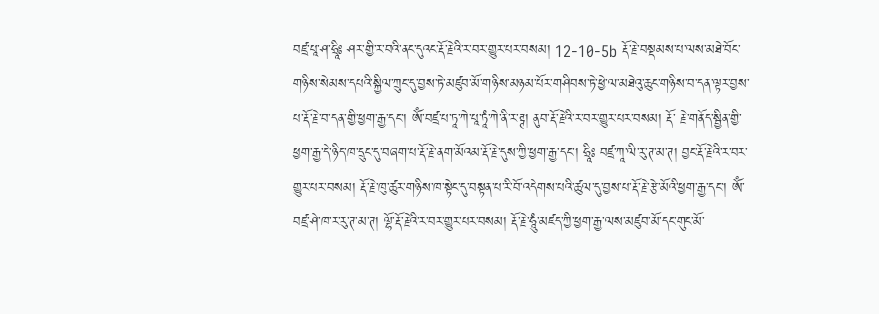བཛྲ་པཱ་ཤ་ཧྲཱིཿ ཤར་གྱི་ར་བའི་ནང་དུའང་རྡོ་རྗེའི་ར་བར་གྱུར་པར་བསམ། 12-10-5b རྡོ་རྗེ་བསྡམས་པ་ལས་མཐེ་བོང་གཉིས་སེམས་དཔའི་སྐྱིལ་ཀྲུང་དུ་བྱས་ཏེ་མཛུབ་མོ་གཉིས་མཉམ་པོར་གཤིབས་ཏེ་ཕྱེ་ལ་མཐེའུ་ཆུང་གཉིས་བ་དན་ལྟར་བྱས་པ་རྡོ་རྗེ་བ་དན་གྱི་ཕྱག་རྒྱ་དང་། ཨོཾ་བཛྲ་པ་ཏཱ་ཀེ་པཱ་ཏཱཾ་ཀེ་ནི་ར་ཊྚ། ནུབ་རྡོ་རྗེའི་ར་བར་གྱུར་པར་བསམ། རྡོ་ རྗེ་གནོད་སྦྱིན་གྱི་ཕྱག་རྒྱ་དེ་ཉིད་ཁ་དྲུང་དུ་བཞག་པ་རྡོ་རྗེ་ནག་མོའམ་རྡོ་རྗེ་དུས་ཀྱི་ཕྱག་རྒྱ་དང་། ཧྲཱིཿ བཛྲ་ཀཱ་ལི་རུ་ཊ་མ་ཊ། བྱང་རྡོ་རྗེའི་ར་བར་གྱུར་པར་བསམ། རྡོ་རྗེ་ཁུ་ཚུར་གཉིས་ཁ་སྟེང་དུ་བསྟན་པ་རི་བོ་འདེགས་པའི་ཚུལ་དུ་བྱས་པ་རྡོ་རྗེ་རྩེ་མོའི་ཕྱག་རྒྱ་དང་། ཨོཾ་བཛྲ་ཤེ་ཁ་ར་རུ་ཊ་མ་ཊ། ལྷོ་རྡོ་རྗེའི་ར་བར་གྱུར་པར་བསམ། རྡོ་རྗེ་ཧཱུཾ་མཛད་ཀྱི་ཕྱག་རྒྱ་ལས་མཛུབ་མོ་དང་གུང་མོ་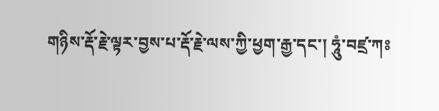གཉིས་རྡོ་རྗེ་ལྟར་བྱས་པ་རྡོ་རྗེ་ལས་ཀྱི་ཕྱག་རྒྱ་དང་། ཧཱུཾ་བཛྲ་ཀཿ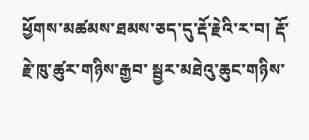ཕྱོགས་མཚམས་ཐམས་ཅད་དུ་རྡོ་རྗེའི་ར་བ། རྡོ་རྗེ་ཁུ་ཚུར་གཉིས་རྒྱབ་ སྦྱར་མཐེའུ་ཆུང་གཉིས་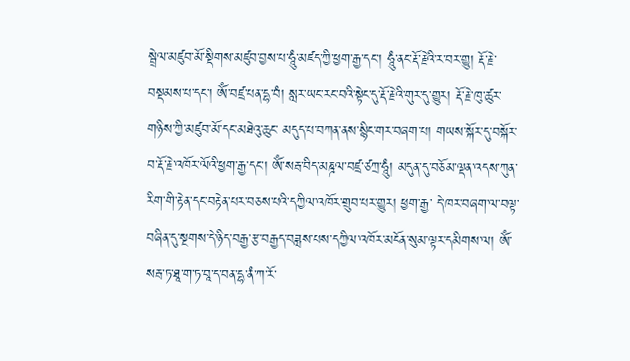སྦྲེལ་མཛུབ་མོ་སྡིགས་མཛུབ་བྱས་པ་ཧཱུཾ་མཛད་ཀྱི་ཕྱག་རྒྱ་དང་། ཧཱུཾ་ནང་རྡོ་རྗེའི་ར་བར་གྱུ། རྡོ་རྗེ་བསྡམས་པ་དང་། ཨོཾ་བཛྲ་པན་དྷ་བཾ། སླར་ཡང་རང་བའི་སྟེང་དུ་རྡོ་རྗེའི་གུར་དུ་གྱུར། རྡོ་རྗེ་ཁུ་ཚུར་གཉིས་ཀྱི་མཛུབ་མོ་དང་མཐེའུ་ཆུང་ མདུད་པ་བཀན་ནས་སྙིང་གར་བཞག་པ། གཡས་སྐོར་དུ་བསྐོར་བ་རྡོ་རྗེ་འཁོར་ལོའི་ཕྱག་རྒྱ་དང་། ཨོཾ་སརྦ་བིད་མཎྜལ་བཛྲ་ཙཀྲ་ཧཱུཾ། མདུན་དུ་བཅོམ་ལྡན་འདས་ཀུན་རིག་གི་རྟེན་དང་བརྟེན་པར་བཅས་པའི་དཀྱིལ་འཁོར་གྲུབ་པར་གྱུར། ཕྱག་རྒྱ་ དེ་ཁར་བཞག་ལ་བལྟ་བཞིན་དུ་སྔགས་དེ་ཉིད་བརྒྱ་རྩ་བརྒྱད་བཟླས་པས་དཀྱིལ་འཁོར་མངོན་སུམ་ལྟར་དམིགས་ལ། ཨོཾ་སརྦ་ཏ་ཐཱ་ག་ཏ་བཱ་ད་བན་དྷ་ནཾ་ཀ་རོ་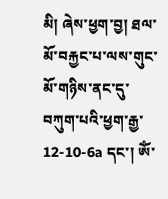མི། ཞེས་ཕྱག་བྱ། ཐལ་མོ་བརྐྱང་པ་ལས་གུང་མོ་གཉིས་ནང་དུ་བཀུག་པའི་ཕྱག་རྒྱ་ 12-10-6a དང་། ཨོཾ་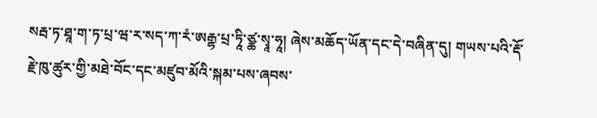སརྦ་ཏ་ཐཱ་ག་ཏ་པྲ་ཝ་ར་སད་ཀ་རཾ་ཨརྒྷ་པྲ་ཏཱི་ཙྪ་སྭཱ་ཧཱ། ཞེས་མཆོད་ཡོན་དང་དེ་བཞིན་དུ། གཡས་པའི་རྡོ་རྗེ་ཁུ་ཚུར་གྱི་མཐེ་བོང་དང་མཛུབ་མོའི་སྐམ་པས་ཞབས་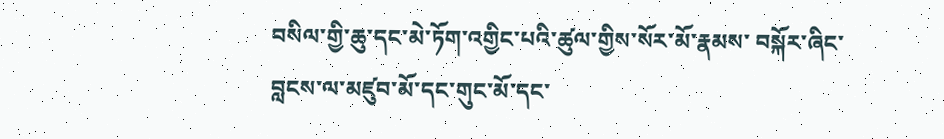བསིལ་གྱི་ཆུ་དང་མེ་ཏོག་འགྱིང་པའི་ཚུལ་གྱིས་སོར་མོ་རྣམས་ བསྐོར་ཞིང་བླངས་ལ་མཛུབ་མོ་དང་གུང་མོ་དང་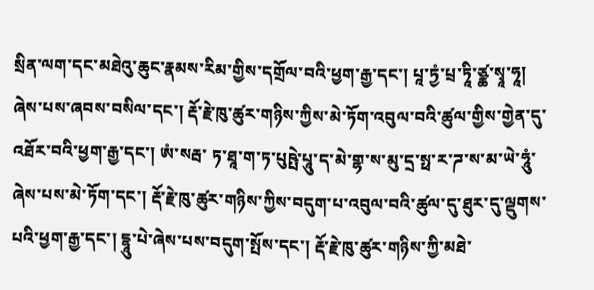སྲིན་ལག་དང་མཐེའུ་ཆུང་རྣམས་རིམ་གྱིས་དགྲོལ་བའི་ཕྱག་རྒྱ་དང་། པཱ་ཏྱཾ་པྲ་ཏཱི་ཙྪ་སྭཱ་ཧཱ། ཞེས་པས་ཞབས་བསིལ་དང་། རྡོ་རྗེ་ཁུ་ཚུར་གཉིས་ཀྱིས་མེ་ཏོག་འབུལ་བའི་ཚུལ་གྱིས་གྱེན་དུ་འཐོར་བའི་ཕྱག་རྒྱ་དང་། ཨཾ་སརྦ་ ཏ་ཐཱ་ག་ཏ་པུཥྤེ་པཱུ་ད་མེ་གྷ་ས་མུ་དྲ་སྥ་ར་ཌ་ས་མ་ཡེ་ཧཱུཾ་ཞེས་པས་མེ་ཏོག་དང་། རྡོ་རྗེ་ཁུ་ཚུར་གཉིས་ཀྱིས་བདུག་པ་འབུལ་བའི་ཚུལ་དུ་ཐུར་དུ་ལྡུགས་པའི་ཕྱག་རྒྱ་དང་། དྷཱུ་པེ་ཞེས་པས་བདུག་སྤོས་དང་། རྡོ་རྗེ་ཁུ་ཚུར་གཉིས་ཀྱི་མཐེ་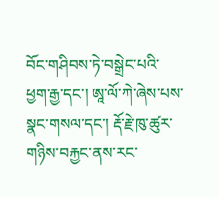བོང་གཤིབས་ཏེ་བསྒྲེང་པའི་ ཕྱག་རྒྱ་དང་། ཨཱ་ལོ་ཀེ་ཞེས་པས་སྣང་གསལ་དང་། རྡོ་རྗེ་ཁུ་ཚུར་གཉིས་བརྐྱང་ནས་རང་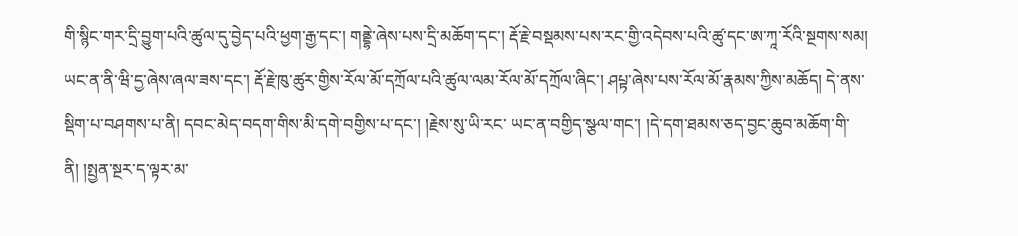གི་སྙིང་གར་དྲི་བྱུག་པའི་ཚུལ་དུ་བྱེད་པའི་ཕྱག་རྒྱ་དང་། གནྡྷེ་ཞེས་པས་དྲི་མཆོག་དང་། རྡོ་རྗེ་བསྡམས་པས་རང་གྱི་འདེབས་པའི་ཚུ་དང་ཨ་ཀཱ་རོའི་སྔགས་སམ། ཡང་ན་ནི་ཝི་དྱ་ཞེས་ཞལ་ཟས་དང་། རྡོ་རྗེ་ཁུ་ཚུར་གྱིས་རོལ་མོ་དཀྲོལ་པའི་ཚུལ་ལམ་རོལ་མོ་དཀྲོལ་ཞིང་། ཤཔྟ་ཞེས་པས་རོལ་མོ་རྣམས་ཀྱིས་མཆོད། དེ་ནས་སྡིག་པ་བཤགས་པ་ནི། དབང་མེད་བདག་གིས་མི་དགེ་བགྱིས་པ་དང་། །རྗེས་སུ་ཡི་རང་ ཡང་ན་བགྱིད་སྩལ་གང་། །དེ་དག་ཐམས་ཅད་བྱང་ཆུབ་མཆོག་གི་ནི། །སྤྱན་སྔར་ད་ལྟར་མ་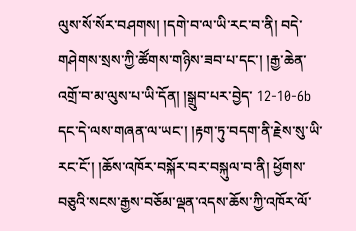ལུས་སོ་སོར་བཤགས། །དགེ་བ་ལ་ཡི་རང་བ་ནི། བདེ་གཤེགས་སྲས་ཀྱི་ཚོགས་གཉིས་ཟབ་པ་དང་། །རྒྱ་ཆེན་འགྲོ་བ་མ་ལུས་པ་ཡི་དོན། །སྒྲུབ་པར་བྱེད་ 12-10-6b དང་དེ་ལས་གཞན་ལ་ཡང་། །རྟག་ཏུ་བདག་ནི་རྗེས་སུ་ཡི་རང་ངོ་། །ཆོས་འཁོར་བསྐོར་བར་བསྐུལ་བ་ནི། ཕྱོགས་བཅུའི་སངས་རྒྱས་བཅོམ་ལྡན་འདས་ཆོས་ཀྱི་འཁོར་ལོ་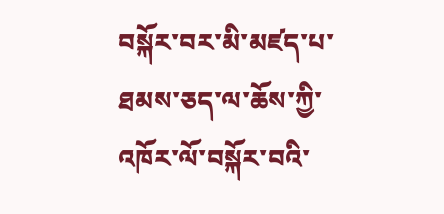བསྐོར་བར་མི་མཛད་པ་ཐམས་ཅད་ལ་ཆོས་ཀྱི་འཁོར་ལོ་བསྐོར་བའི་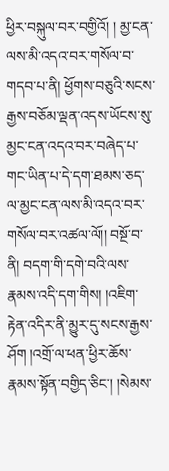ཕྱིར་བསྐུལ་བར་བགྱིའོ། ། མྱ་ངན་ལས་མི་འདའ་བར་གསོལ་བ་གདབ་པ་ནི། ཕྱོགས་བཅུའི་སངས་རྒྱས་བཅོམ་ལྡན་འདས་ཡོངས་སུ་མྱང་ངན་འདའ་བར་བཞེད་པ་གང་ཡིན་པ་དེ་དག་ཐམས་ཅད་ལ་མྱང་ངན་ལས་མི་འདའ་བར་གསོལ་བར་འཚལ་ལོ།། བསྔོ་བ་ནི། བདག་གི་དགེ་བའི་ལས་ རྣམས་འདི་དག་གིས། །འཇིག་རྟེན་འདིར་ནི་མྱུར་དུ་སངས་རྒྱས་ཤོག །འགྲོ་ལ་ཕན་ཕྱིར་ཆོས་རྣམས་སྟོན་བགྱིད་ཅིང་། །སེམས་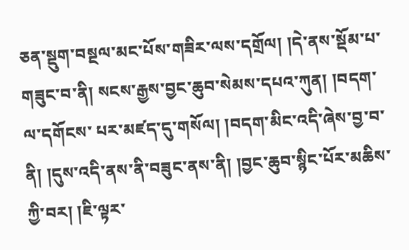ཅན་སྡུག་བསྔལ་མང་པོས་གཟིར་ལས་དགྲོལ། །དེ་ནས་སྡོམ་པ་གཟུང་བ་ནི། སངས་རྒྱས་བྱང་ཆུབ་སེམས་དཔའ་ཀུན། །བདག་ལ་དགོངས་ པར་མཛད་དུ་གསོལ། །བདག་མིང་འདི་ཞེས་བྱ་བ་ནི། །དུས་འདི་ནས་ནི་བཟུང་ནས་ནི། །བྱང་ཆུབ་སྙིང་པོར་མཆིས་ཀྱི་བར། །ཇི་ལྟར་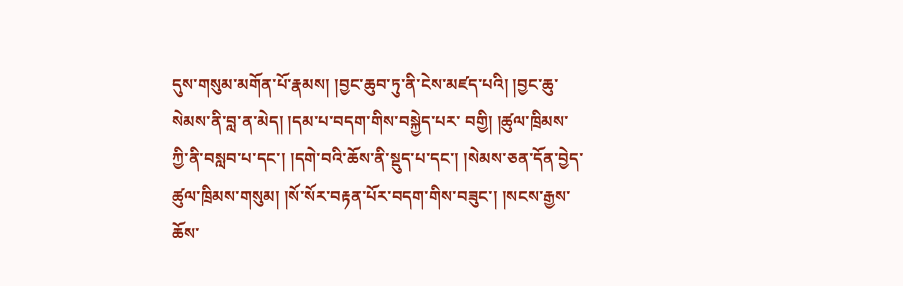དུས་གསུམ་མགོན་པོ་རྣམས། །བྱང་ཆུབ་ཏུ་ནི་ངེས་མཛད་པའི། །བྱང་ཆུ་སེམས་ནི་བླ་ན་མེད། །དམ་པ་བདག་གིས་བསྐྱེད་པར་ བགྱི། །ཚུལ་ཁྲིམས་ཀྱི་ནི་བསླབ་པ་དང་། །དགེ་བའི་ཆོས་ནི་སྡུད་པ་དང་། །སེམས་ཅན་དོན་བྱེད་ཚུལ་ཁྲིམས་གསུམ། །སོ་སོར་བརྟན་པོར་བདག་གིས་བཟུང་། །སངས་རྒྱས་ཆོས་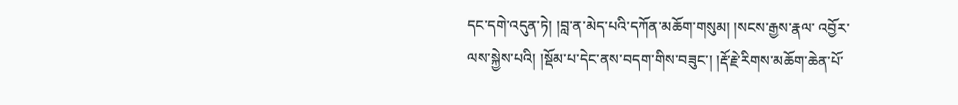དང་དགེ་འདུན་ཏེ། །བླ་ན་མེད་པའི་དཀོན་མཆོག་གསུམ། །སངས་རྒྱས་རྣལ་ འབྱོར་ལས་སྐྱེས་པའི། །སྡོམ་པ་དེང་ནས་བདག་གིས་བཟུང་། །རྡོ་རྗེ་རིགས་མཆོག་ཆེན་པོ་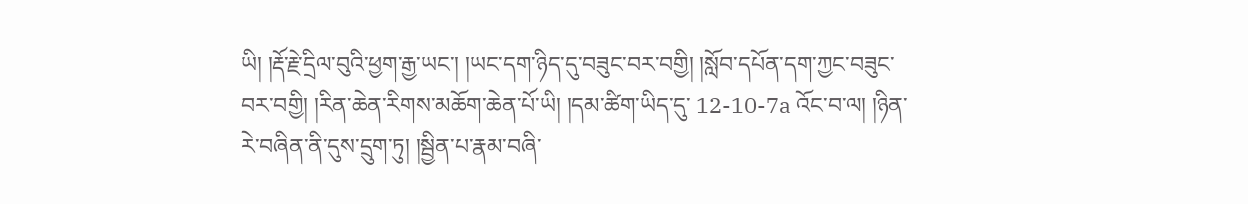ཡི། །རྡོ་རྗེ་དྲིལ་བུའི་ཕྱག་རྒྱ་ཡང་། །ཡང་དག་ཉིད་དུ་བཟུང་བར་བགྱི། །སློབ་དཔོན་དག་ཀྱང་བཟུང་བར་བགྱི། །རིན་ཆེན་རིགས་མཆོག་ཆེན་པོ་ཡི། །དམ་ཚིག་ཡིད་དུ་ 12-10-7a འོང་བ་ལ། །ཉིན་རེ་བཞིན་ནི་དུས་དྲུག་ཏུ། །སྦྱིན་པ་རྣམ་བཞི་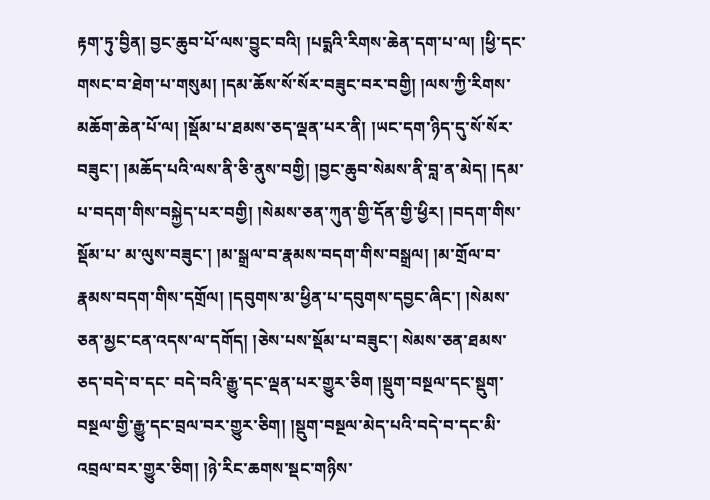རྟག་ཏུ་བྱིན། བྱང་ཆུབ་པོ་ལས་བྱུང་བའི། །པདྨའི་རིགས་ཆེན་དག་པ་ལ། །ཕྱི་དང་གསང་བ་ཐེག་པ་གསུམ། །དམ་ཆོས་སོ་སོར་བཟུང་བར་བགྱི། །ལས་ཀྱི་རིགས་ མཆོག་ཆེན་པོ་ལ། །སྡོམ་པ་ཐམས་ཅད་ལྡན་པར་ནི། །ཡང་དག་ཉིད་དུ་སོ་སོར་བཟུང་། །མཆོད་པའི་ལས་ནི་ཅི་ནུས་བགྱི། །བྱང་ཆུབ་སེམས་ནི་བླ་ན་མེད། །དམ་པ་བདག་གིས་བསྐྱེད་པར་བགྱི། །སེམས་ཅན་ཀུན་གྱི་དོན་གྱི་ཕྱིར། །བདག་གིས་སྡོམ་པ་ མ་ལུས་བཟུང་། །མ་སྒྲལ་བ་རྣམས་བདག་གིས་བསྒྲལ། །མ་གྲོལ་བ་རྣམས་བདག་གིས་དགྲོལ། །དབུགས་མ་ཕྱིན་པ་དབུགས་དབྱང་ཞིང་། །སེམས་ཅན་མྱང་ངན་འདས་ལ་དགོད། །ཅེས་པས་སྡོམ་པ་བཟུང་། སེམས་ཅན་ཐམས་ཅད་བདེ་བ་དང་ བདེ་བའི་རྒྱུ་དང་ལྡན་པར་གྱུར་ཅིག །སྡུག་བསྔལ་དང་སྡུག་བསྔལ་གྱི་རྒྱུ་དང་བྲལ་བར་གྱུར་ཅིག། །སྡུག་བསྔལ་མེད་པའི་བདེ་བ་དང་མི་འབྲལ་བར་གྱུར་ཅིག། །ཉེ་རིང་ཆགས་སྡང་གཉིས་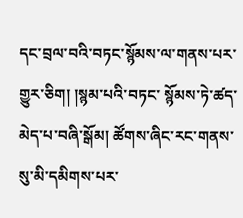དང་བྲལ་བའི་བཏང་སྙོམས་ལ་གནས་པར་གྱུར་ཅིག། །སྙམ་པའི་བཏང་ སྙོམས་ཏེ་ཚད་མེད་པ་བཞི་སྒོམ། ཚོགས་ཞིང་རང་གནས་སུ་མི་དམིགས་པར་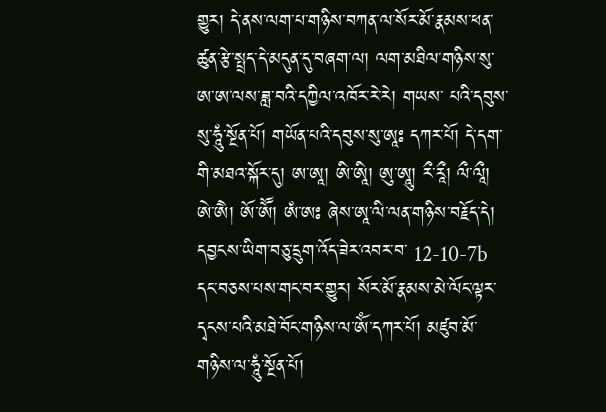གྱུར། དེ་ནས་ལག་པ་གཉིས་བཀན་ལ་སོར་མོ་རྣམས་ཕན་ཚུན་རྩེ་སྤྲད་དེ་མདུན་དུ་བཞག་ལ། ལག་མཐིལ་གཉིས་སུ་ཨ་ཨ་ལས་ཟླ་བའི་དཀྱིལ་འཁོར་རེ་རེ། གཡས་ པའི་དབུས་སུ་ཧཱུཾ་སྔོན་པོ། གཡོན་པའི་དབུས་སུ་ཨཱཿ དཀར་པོ། དེ་དག་གི་མཐའ་སྐོར་དུ། ཨ་ཨཱ། ཨི་ཨཱི། ཨུ་ཨཱུ། རྀ་རཱྀ། ལྀ་ལཱྀ། ཨེ་ཨཻ། ཨོ་ཨཽ། ཨཾ་ཨཿ ཞེས་ཨཱ་ལི་ལན་གཉིས་བརྗོད་དེ། དབྱངས་ཡིག་བཅུ་དྲུག་འོད་ཟེར་འབར་བ་ 12-10-7b དང་བཅས་པས་གང་བར་གྱུར། སོར་མོ་རྣམས་མེ་ལོང་ལྟར་དྭངས་པའི་མཐེ་བོང་གཉིས་ལ་ཨོཾ་དཀར་པོ། མཛུབ་མོ་གཉིས་ལ་ཧཱུཾ་སྔོན་པོ།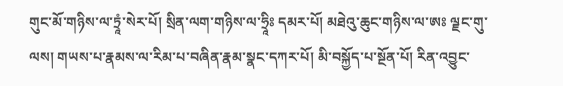གུང་མོ་གཉིས་ལ་ཏྲཱཾ་སེར་པོ། སྲིན་ལག་གཉིས་ལ་ཧྲཱིཿ དམར་པོ། མཐེའུ་ཆུང་གཉིས་ལ་ཨཿ ལྗང་གུ་ལས། གཡས་པ་རྣམས་ལ་རིམ་པ་བཞིན་རྣམ་སྣང་དཀར་པོ། མི་བསྐྱོད་པ་སྔོན་པོ། རིན་འབྱུང་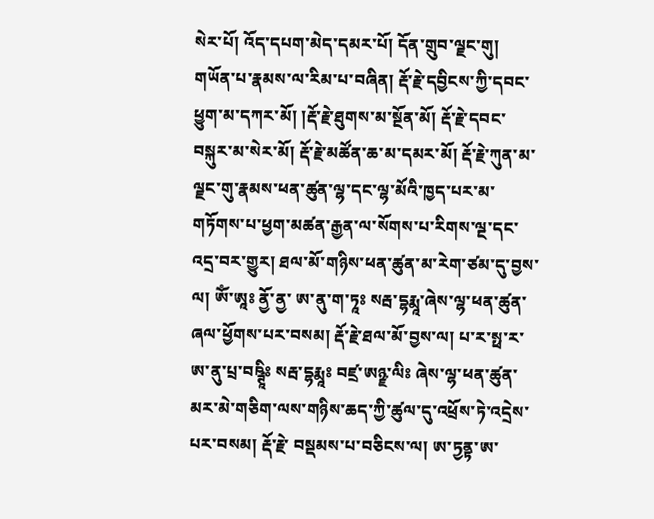སེར་པོ། འོད་དཔག་མེད་དམར་པོ། དོན་གྲུབ་ལྗང་གུ། གཡོན་པ་རྣམས་ལ་རིམ་པ་བཞིན། རྡོ་རྗེ་དབྱིངས་ཀྱི་དབང་ཕྱུག་མ་དཀར་མོ། །རྡོ་རྗེ་ཐུགས་མ་སྔོན་མོ། རྡོ་རྗེ་དབང་ བསྐུར་མ་སེར་མོ། རྡོ་རྗེ་མཚོན་ཆ་མ་དམར་མོ། རྡོ་རྗེ་ཀུན་མ་ལྗང་གུ་རྣམས་ཕན་ཚུན་ལྷ་དང་ལྷ་མོའི་ཁྱད་པར་མ་གཏོགས་པ་ཕྱག་མཚན་རྒྱན་ལ་སོགས་པ་རིགས་ལྔ་དང་འདྲ་བར་གྱུར། ཐལ་མོ་གཉིས་ཕན་ཚུན་མ་རེག་ཙམ་དུ་བྱས་ལ། ཨོཾ་ཨཱཿ ནྱོ་ནྱ་ ཨ་ནུ་ག་ཏཱཿ སརྦ་དྷརྨཱ་ཞེས་ལྷ་ཕན་ཚུན་ཞལ་ཕྱོགས་པར་བསམ། རྡོ་རྗེ་ཐལ་མོ་བྱས་ལ། པ་ར་སྥ་ར་ཨ་ནུ་པྲ་བཥྚཱིཿ སརྦ་དྷརྨཱཿ བཛྲ་ཨཉྫ་ལིཿ ཞེས་ལྷ་ཕན་ཚུན་མར་མེ་གཅིག་ལས་གཉིས་ཆད་ཀྱི་ཚུལ་དུ་འཕྲོས་ཏེ་འདྲེས་པར་བསམ། རྡོ་རྗེ་ བསྡམས་པ་བཅིངས་ལ། ཨ་ཏྱནྟ་ཨ་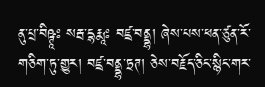ནུ་པྲ་བིཥྚཱཿ སརྦ་དྷརྨཱཿ བཛྲ་བནྡྷ། ཞེས་པས་ཕན་ཙུན་རོ་གཅིག་ཏུ་གྱུར། བཛྲ་བནྡྷ་ཏྲཊ། ཅེས་བརྗོད་ཅིང་སྙིང་གར་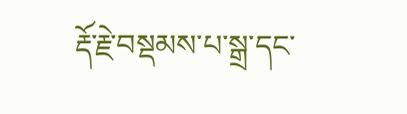རྡོ་རྗེ་བསྡམས་པ་སྒྲ་དང་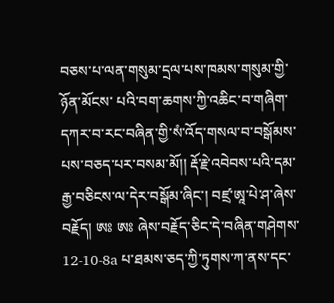བཅས་པ་ལན་གསུམ་དྲལ་པས་ཁམས་གསུམ་གྱི་ཉོན་མོངས་ པའི་བག་ཆགས་ཀྱི་འཆིང་བ་གཞིག་དཀར་བ་རང་བཞིན་གྱི་སཾ་འོད་གསལ་བ་བསྒོམས་པས་བཅད་པར་བསམ་མོ།། རྡོ་རྗེ་འབེབས་པའི་དམ་རྒྱ་བཅིངས་ལ་དེར་བསྒོམ་ཞིང་། བཛྲ་ཨཱ་པེ་ཤ་ཞེས་བརྗོད། ཨཿ ཨཿ ཞེས་བརྗོད་ཅིང་དེ་བཞིན་གཤེགས་ 12-10-8a པ་ཐམས་ཅད་ཀྱི་ཏུགས་ཀ་ནས་དང་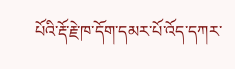པོའི་རྡོ་རྗེ་ཁ་དོག་དམར་པོ་འོད་དཀར་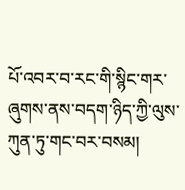པོ་འབར་བ་རང་གི་སྙིང་གར་ཞུགས་ནས་བདག་ཉིད་ཀྱི་ལུས་ཀུན་ཏུ་གང་བར་བསམ།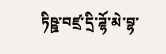ཏིཥྛ་བཛྲ་དྲི་ཌྷོ་མེ་བྷ་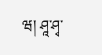ཝ། ཤཱ་ཤྭ་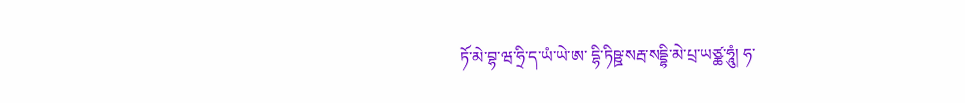ཏོ་མེ་བྷ་ཝ་ཧྲི་ད་ཡཾ་ཡེ་ཨ་ དྷི་ཏིཥྛ་སརྦ་སདྡྷི་མེ་པྲ་ཡཙྪ་ཧཱུཾ། ཧ་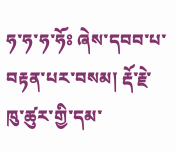ཧ་ཧ་ཧ་ཧོཿ ཞེས་དབབ་པ་བརྟན་པར་བསམ། རྡོ་རྗེ་ཁུ་ཚུར་གྱི་དམ་